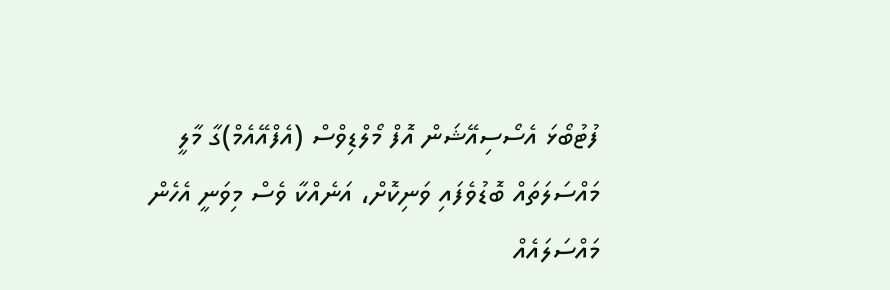ފުޓުބޯޅަ އެސޯސިއޭޝަން އޮފް މޯލްޑިވްސް (އެފްއޭއެމް)ގާ މާލީ މައްސަލަތައް ބޮޑުވެފައި ވަނިކޮށް، އަނެއްކާ ވެސް މިވަނީ އެހެން މައްސަލައެއް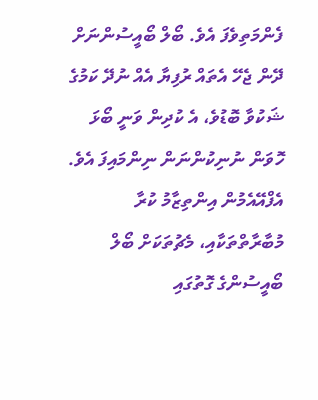ފެންމަތިވެފަ އެވެ. ބޯލް ބޯއީސުންނަށް ދޭން ޖެހޭ އެތައް ރުފިޔާ އެއް ނުދޭ ކަމުގެ ޝަކުވާ ބޮޑުވެ، އެ ކުދިން ވަނީ ބޯޅަ ހޮވަން ނުނިކުންނަން ނިންމައިފަ އެވެ.
އެފްއޭއެމުން އިންތިޒާމު ކުރާ މުބާރާތްތަކާއި، މެޗުތަކަށް ބޯލް ބޯއީސުންގެ ގޮތުގައި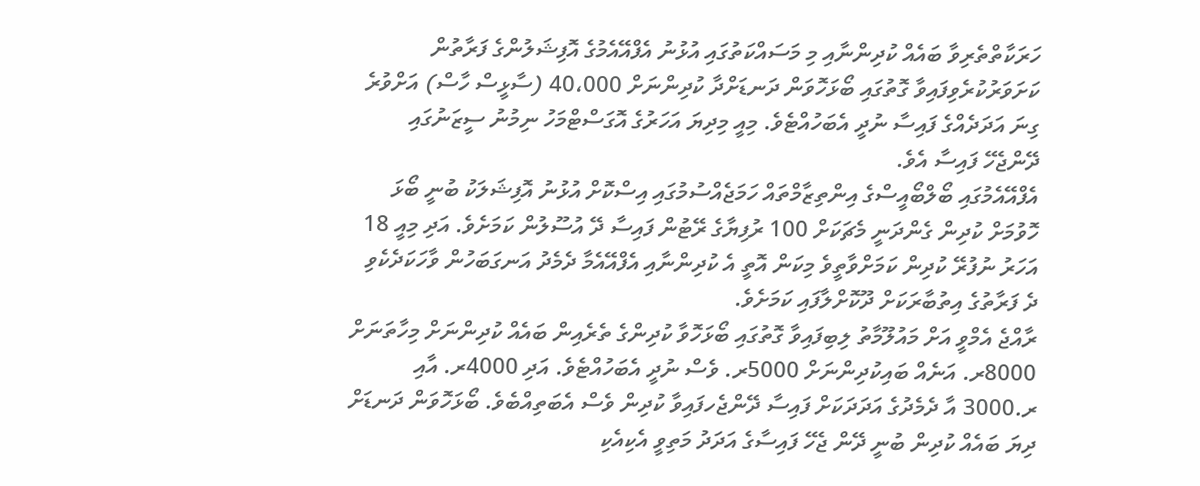ހަރަކާތްތެރިވާ ބައެއް ކުދިންނާއި މި މަސައްކަތުގައި އުޅުނު އެފްއޭއެމުގެ އޮފިޝަލުންގެ ފަރާތުން ކަށަވަރުކުރެވިފައިވާ ގޮތުގައި ބޯޅަހޮވަން ދަނޑަށްދާ ކުދިންނަށް 40،000 (ސާޅީސް ހާސް) އަށްވުރެ ގިނަ އަދަދެއްގެ ފައިސާ ނުދީ އެބަހުއްޓެވެ. މިއީ މިދިޔަ އަހަރުގެ އޮގަސްޓްމަހު ނިމުނު ސީޒަނުގައި ދޭންޖެހޭ ފައިސާ އެވެ.
އެފްއޭއެމުގައި ބޯލްބޯއީސްގެ އިންތިޒާމްތައް ހަމަޖެއްސުމުގައި އިސްކޮށް އުޅުނު އޮފިޝަލަކު ބުނީ ބޯޅަ ހޮވުމަށް ކުދިން ގެންދަނީ މެޗަކަށް 100 ރުފިޔާގެ ރޭޓުން ފައިސާ ދޭ އުސޫލުން ކަމަށެވެ. އަދި މިއީ 18 އަހަރު ނުފުރޭ ކުދިން ކަމަށްވާތީވެ މިކަން އޮތީ އެ ކުދިންނާއި އެފްއޭއެމާ ދެމެދު އަނގަބަހުން ވާހަކަދެކެވި ދެ ފަރާތުގެ އިތުބާރަކަށް ދޫކޮށްލާފައި ކަމަށެވެ.
ރާއްޖެ އެމްވީ އަށް މައުލޫމާތު ލިބިފައިވާ ގޮތުގައި ބޯޅަހޮވާ ކުދިންގެ ތެރެއިން ބައެއް ކުދިންނަށް މިހާތަނަށް 8000ރ. އަނެއް ބައިކުދިންނަށް 5000ރ. ވެސް ނުދީ އެބަހުއްޓެވެ. އަދި 4000ރ. އާއި ރ.3000 އާ ދެމެދުގެ އަދަދަކަށް ފައިސާ ދޭންޖެހފައިވާ ކުދިން ވެސް އެބަތިއްބެވެ. ބޯޅަހޮވަން ދަނޑަށް ދިޔަ ބައެއް ކުދިން ބުނީ ދޭން ޖެހޭ ފައިސާގެ އަދަދު މަތިވީ އެކިއެކި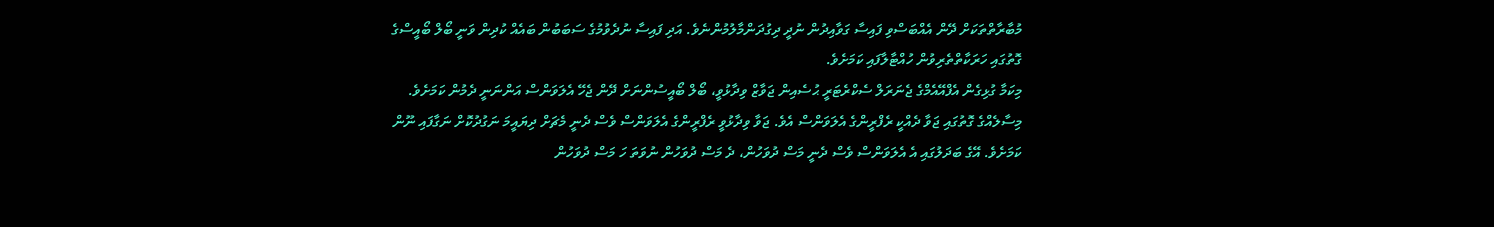މުބާރާތްތަކަށް ދޭން އެއްބަސްވި ފައިސާ ގަވާއިދުން ނުދީ ދިގުދަންމާލުމުންނެވެ. އަދި ފައިސާ ނުދެވުމުގެ ސަބަބުން ބައެއް ކުދިން ވަނީ ބޯލް ބޯއީސްގެ ގޮތުގައި ހަރަކާތްތެރިވުން ހުއްޓާލާފައި ކަމަށެވެ.
މިކަމާ ގުޅިގެން އެފްއޭއެމްގެ ޖެނަރަލް ސެކްރެޓަރީ ޙުސެއިން ޖަވާޒް ވިދާޅުވީ، ބޯލް ބޯއީސުންނަށް ދޭން ޖެހޭ އެލަވަންސް އަންނަނީ ދެމުން ކަމަށެވެ.
މިސާލެއްގެ ގޮތުގައި ޖަވާ ދެއްކީ ރެފްރީންގެ އެލަވަންސް އެވެ. ޖަވާ ވިދާޅުވީ ރެފްރީންގެ އެލަވަންސް ވެސް ދެނީ މެޗަށް ދިޔައީމަ ނަގުދުކޮށް ނަގާފައި ނޫން ކަމަށެވެ. އޭގެ ބަދަލުގައި އެ އެލަވަންސް ވެސް ދެނީ މަސް ދުވަހުން، ދެ މަސް ދުވަހުން ނުވަތަ ހަ މަސް ދުވަހުން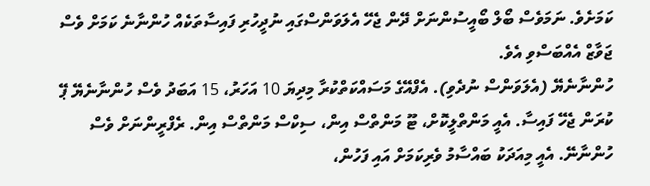ކަމަށެވެ. ނަމަވެސް ބޯލް ބޯއީސުންނަށް ދޭން ޖެހޭ އެލަވަންސްގައި ނުދީހުރި ފައިސާތަކެއް ހުންނާނެ ކަމަށް ވެސް ޖަވާޒް އެއްބަސްވި އެވެ.
ހުންނާނެޔޭ (އެލަވަންސް ނުދެވި). އެފްއޭގެ މަސައްކަތްކުރާ މިދިޔަ 10 އަހަރު، 15 އަބަދު ވެސް ހުންނާނެޔޭ ޕޭ ކުރަން ޖެހޭ ފައިސާ. އެއީ މަންތްލީކޮށް، ޓޫ މަންތްސް އިން، ސިކްސް މަންތްސް އިން. ރެފްރީންނަށް ވެސް ހުންނާނޭ. އެއީ މިއަދަކު ބައްސާމު ވެރިކަމަށް އައި ފަހުން،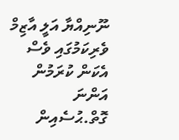ނޫނިއްޔާ އަލީ އާޒިމް ވެރިކަމުގައި ވެސް އެކަން ކުރަމުން އަންނަ ގޮތް.ޙުސެއިން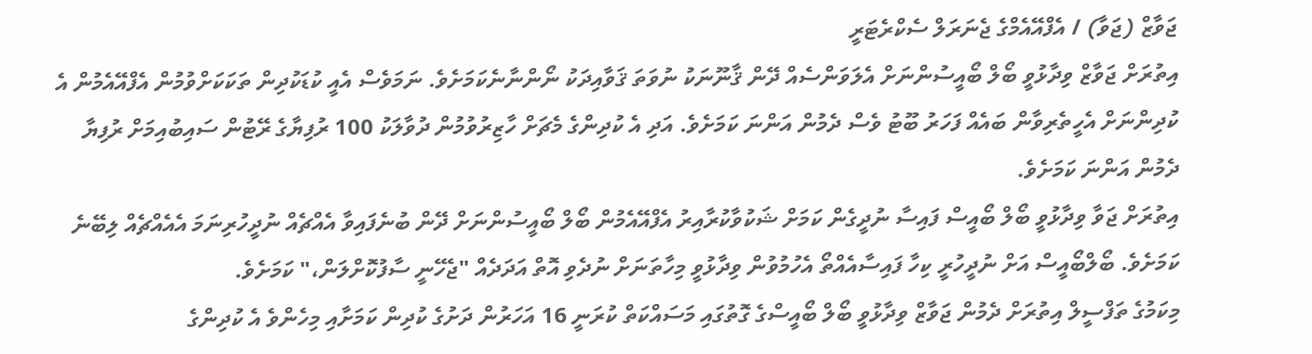ޖަވާޒް (ޖަވާ) / އެފްއޭއެމްގެ ޖެނަރަލް ސެކްރެޓަރީ
އިތުރަށް ޖަވާޒް ވިދާޅުވީ ބޯލް ބޯއީސުންނަށް އެލަވަންސެއް ދޭން ޤާނޫނަކު ނުވަތަ ޤަވާއިދަކު ނޯންނާނެކަމަށެވެ. ނަމަވެސް އެއީ ކުޑަކުދިން ތަކަކަށްވުމުން އެފްއޭއެމުން އެ ކުދިންނަށް އެހީތެރިވާން ބައެއް ފަހަރު ބޫޓު ވެސް ދެމުން އަންނަ ކަމަށެވެ. އަދި އެ ކުދިންގެ މެޗަށް ހާޒިރުވުމުން ދުވާލަކު 100 ރުފިޔާގެ ރޭޓުން ސައިބުއިމަށް ރުފިޔާ ދެމުން އަންނަ ކަމަށެވެ.
އިތުރަށް ޖަވާ ވިދާޅުވީ ބޯލް ބޯއީސް ފައިސާ ނުދީގެން ކަމަށް ޝަކުވާކުރާއިރު އެފްއޭއެމުން ބޯލް ބޯއީސުންނަށް ދޭން ބުނެފައިވާ އެއްޗެއް ނުދީހުރިނަމަ އެއެއްޗެއް ލިބޭނެ ކަމަށެވެ. ބޯލްބޯއީސް އަށް ނުދީހުރީ ކިހާ ފައިސާއެއްތޯ އެހުމުވުން ވިދާޅުވީ މިހާތަނަށް ނުދެވި އޮތް އަދަދެއް "ޖެހޭނީ ސާފުކޮށްލަން،" ކަމަށެވެ.
މިކަމުގެ ތަފްސީލް އިތުރަށް ދެމުން ޖަވާޒް ވިދާޅުވީ ބޯލް ބޯއީސްގެ ގޮތުގައި މަސައްކަތް ކުރަނީ 16 އަހަރުން ދަށުގެ ކުދިން ކަމަށާއި މިހެންވެ އެ ކުދިންގެ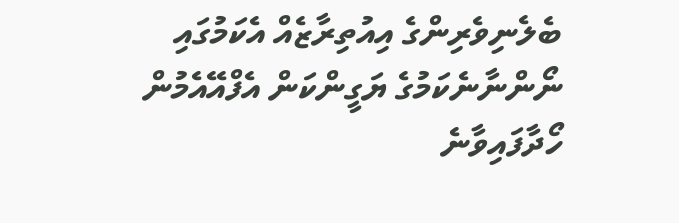ބެލެނިވެރިންގެ އިއުތިރާޒެއް އެކަމުގައި ނޯންނާނެކަމުގެ ޔަގީންކަން އެފްއޭއެމުން ހޯދާފައިވާނެ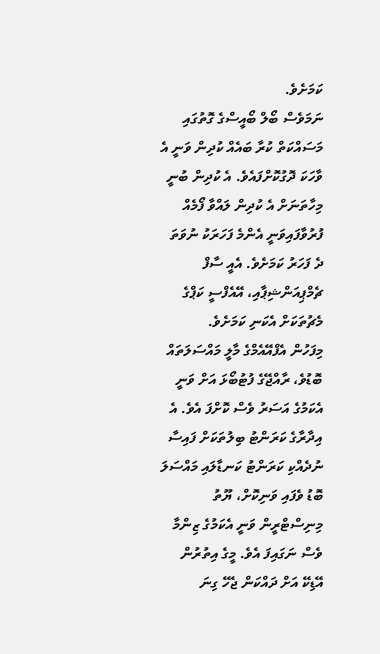ކަމަށެވެ.
ނަމަވެސް ބޯލް ބޯއީސްގެ ގޮތުގައި މަސައްކަތް ކުރާ ބައެއް ކުދިން ވަނީ އެ ވާހަކަ ދޮގުކޮށްފައެވެ. އެ ކުދިން ބުނީ މިހާތަނަށް އެ ކުދިން ލައްވާ ފޯމެއް ފުރުވާފައިވަނީ އެންމެ ފަހަރަކު ނުވަތަ ދެ ފަހަރު ކަމަށެވެ. އެއީ ސާފް ޗެމްޕިއަންޝިޕާއި، އޭއެފްސީ ކަޕްގެ މެޗުތަކަށް އެކަނި ކަމަށެވެ.
މިފަހުން އެފްއޭއެމްގެ މާލީ މައްސަލަތައް ބޮޑުވެ، ރާއްޖޭގެ ފުޓުބޯޅަ އަށް ވަނީ އެކަމުގެ އަސަރު ވެސް ކޮށްފަ އެވެ. އެ އިދާރާގެ ކަރަންޓު ބިލުތަކަށް ފައިސާ ނުދެއްކި ކަރަންޓު ކަނޑާލައި މައްސަލަ ބޮޑު ވެފައި ވަނިކޮށް، ޔޫތު މިނިސްޓްރީން ވަނީ އެކަމުގެ ޒިންމާ ވެސް ނަގައިފަ އެވެ. މީގެ އިތުރުން އޭޑިކޭ އަށް ދައްކަން ޖެހޭ ގިނަ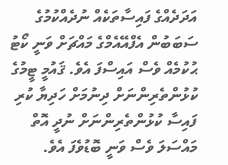އަދަދެއްގެ ފައިސާތަކެއް ނުދެއްކުމުގެ ސަބަބުން އެފްއޭއެމްގެ މައްޗަށް ވަނީ ކޯޓު ޙުކުމެއް ވެސް އައިސްފަ އެވެ. ޤައުމީ ޓީމުގެ ކުޅުންތެރިންނަށް ދިނުމަށް ހަދިޔާ ކުރި ފައިސާ ކުޅުންތެރިންނަށް ނުދީ އޮތް މައްސަލަ ވެސް ވަނީ ބޮޑުވެފަ އެވެ.